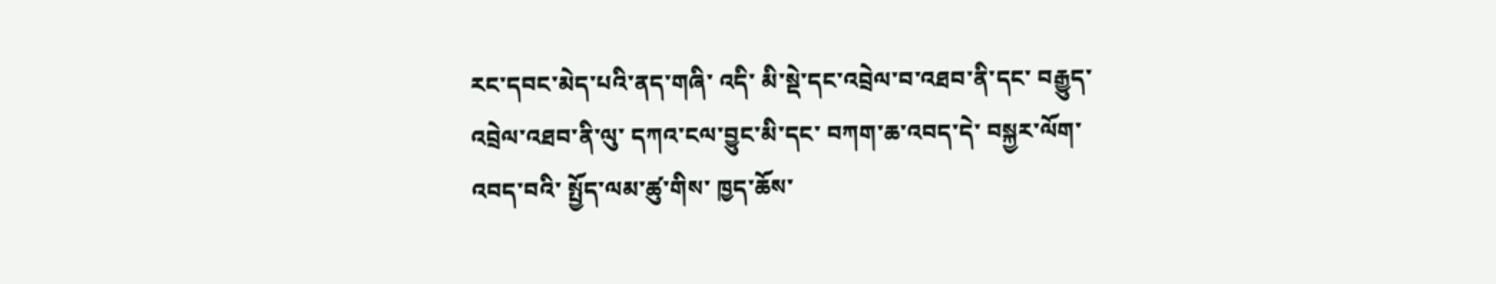རང་དབང་མེད་པའི་ནད་གཞི་ འདི་ མི་སྡེ་དང་འབྲེལ་བ་འཐབ་ནི་དང་ བརྒྱུད་འབྲེལ་འཐབ་ནི་ལུ་ དཀའ་ངལ་བྱུང་མི་དང་ བཀག་ཆ་འབད་དེ་ བསྐྱར་ལོག་འབད་བའི་ སྤྱོད་ལམ་ཚུ་གིས་ ཁྱད་ཆོས་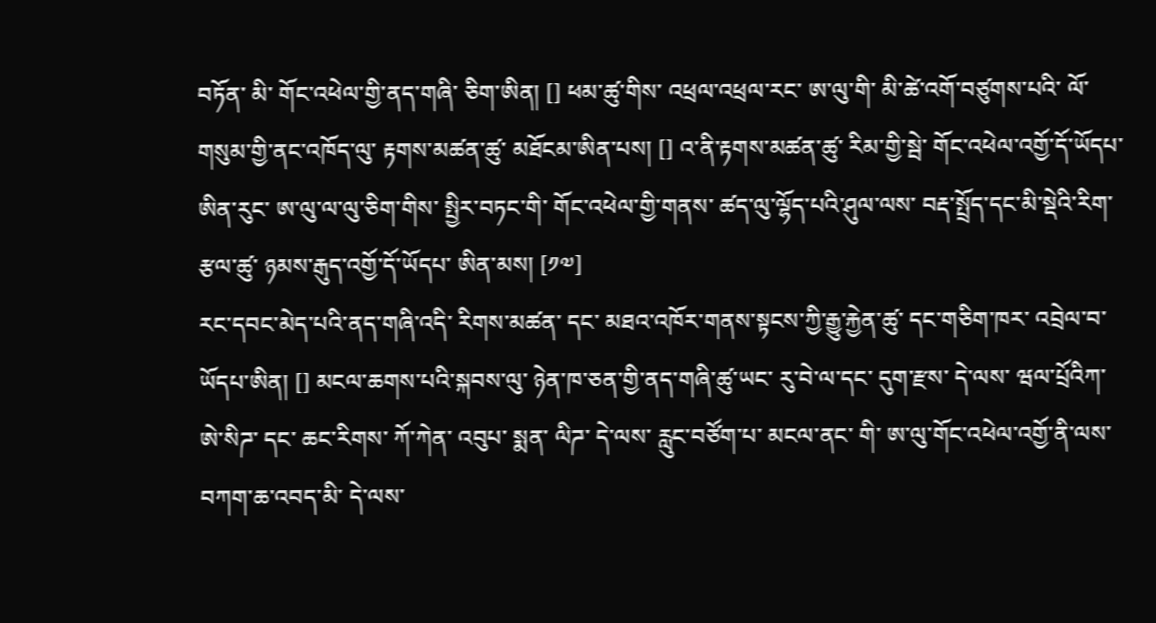བཏོན་ མི་ གོང་འཕེལ་གྱི་ནད་གཞི་ ཅིག་ཨིན། [] ཕམ་ཚུ་གིས་ འཕྲལ་འཕྲལ་རང་ ཨ་ལུ་གི་ མི་ཚེ་འགོ་བཙུགས་པའི་ ལོ་གསུམ་གྱི་ནང་འཁོད་ལུ་ རྟགས་མཚན་ཚུ་ མཐོངམ་ཨིན་པས། [] འ་ནི་རྟགས་མཚན་ཚུ་ རིམ་གྱི་སྦེ་ གོང་འཕེལ་འགྱོ་དོ་ཡོདཔ་ཨིན་རུང་ ཨ་ལུ་ལ་ལུ་ཅིག་གིས་ སྤྱིར་བཏང་གི་ གོང་འཕེལ་གྱི་གནས་ ཚད་ལུ་ལྷོད་པའི་ཤུལ་ལས་ བརྡ་སྤྲོད་དང་མི་སྡེའི་རིག་རྩལ་ཚུ་ ཉམས་རྒུད་འགྱོ་དོ་ཡོདཔ་ ཨིན་མས། [༡༧]
རང་དབང་མེད་པའི་ནད་གཞི་འདི་ རིགས་མཚན་ དང་ མཐའ་འཁོར་གནས་སྟངས་ཀྱི་རྒྱུ་རྐྱེན་ཚུ་ དང་གཅིག་ཁར་ འབྲེལ་བ་ཡོདཔ་ཨིན། [] མངལ་ཆགས་པའི་སྐབས་ལུ་ ཉེན་ཁ་ཅན་གྱི་ནད་གཞི་ཚུ་ཡང་ རུ་བེ་ལ་དང་ དུག་རྫས་ དེ་ལས་ ཝལ་པྲོའིཀ་ཨེ་སིཌ་ དང་ ཆང་རིགས་ ཀོ་ཀེན་ འབུཔ་ སྨན་ ལིཌ་ དེ་ལས་ རླུང་བཙོག་པ་ མངལ་ནང་ གི་ ཨ་ལུ་གོང་འཕེལ་འགྱོ་ནི་ལས་ བཀག་ཆ་འབད་མི་ དེ་ལས་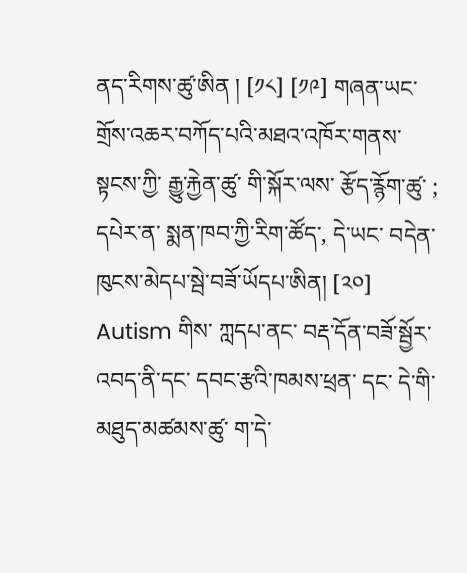ནད་རིགས་ཚུ་ཨིན ། [༡༨] [༡༩] གཞན་ཡང་གྲོས་འཆར་བཀོད་པའི་མཐའ་འཁོར་གནས་སྟངས་ཀྱི་ རྒྱུ་རྐྱེན་ཚུ་ གི་སྐོར་ལས་ རྩོད་རྙོག་ཚུ་ ; དཔེར་ན་ སྨན་ཁབ་ཀྱི་རིག་ཚོད་, དེ་ཡང་ བདེན་ཁུངས་མེདཔ་སྦེ་བཟོ་ཡོདཔ་ཨིན། [༢༠] Autism གིས་ ཀླདཔ་ནང་ བརྡ་དོན་བཟོ་སྦྱོར་འབད་ནི་དང་ དབང་རྩའི་ཁམས་ཕྲན་ དང་ དེ་གི་ མཐུད་མཚམས་ཚུ་ ག་དེ་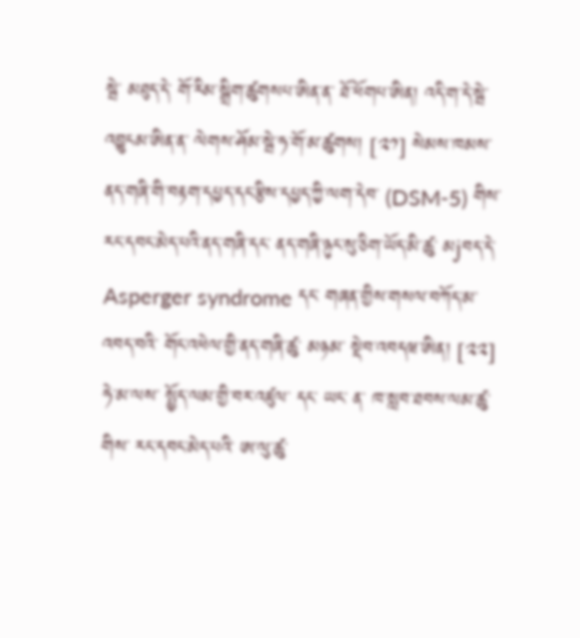སྦེ་ མཐུད་དེ་ གོ་རིམ་སྒྲིག་ཚུགསཔ་ཨིན་ན་ ཐོ་ཕོགཔ་ཨིན། འདི་ག་དེ་སྦེ་འབྱུངམ་ཨིན་ན་ ལེགས་ཤོམ་སྦེ་ཧ་གོ་མ་ཚུགས། [༢༡] སེམས་ཁམས་ནད་གཞི་གི་བརྟག་དཔྱད་དང་རྩིས་དཔྱད་ཀྱི་ལག་དེབ་ (DSM-5) གིས་ རང་དབང་མེད་པའི་ནད་གཞི་དང་ ནད་གཞི་ཉུང་སུ་ཅིག་ཡོད་མི་ཚུ་ མjབད་དེ་ Asperger syndrome དང་ གཞན་གྱིས་གསལ་བཀོད་མ་འབད་བའི་ གོང་འཕེལ་གྱི་ནད་གཞི་ཚུ་ མཉམ་ སྡེབ་འབདཝ་ཨིན། [༢༢]
ཧེ་མ་ལས་ སྤྱོད་ལམ་གྱི་བར་འཛུལ་ དང་ ཡང་ ན་ ཁ་སླབ་ཐབས་ལམ་ཚུ་གིས་ རང་དབང་མེད་པའི་ ཨ་ལུ་ཚུ་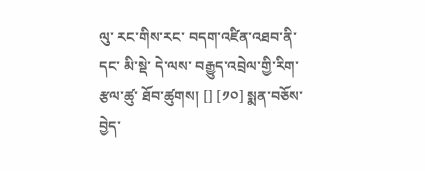ལུ་ རང་གིས་རང་ བདག་འཛིན་འཐབ་ནི་ དང་ མི་སྡེ་ དེ་ལས་ བརྒྱུད་འབྲེལ་གྱི་རིག་རྩལ་ཚུ་ ཐོབ་ཚུགས། [] [༡༠] སྨན་བཅོས་བྱེད་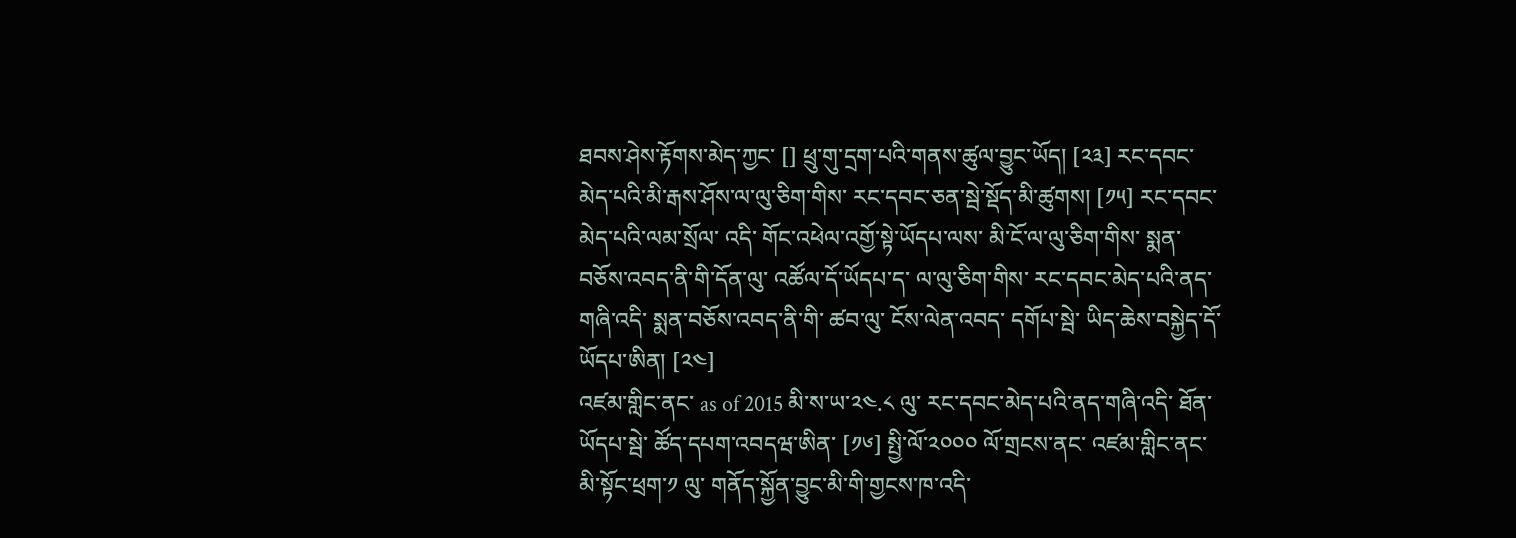ཐབས་ཤེས་རྟོགས་མེད་ཀྱང་ [] ཕྲུ་གུ་དྲག་པའི་གནས་ཚུལ་བྱུང་ཡོད། [༢༣] རང་དབང་མེད་པའི་མི་རྒས་ཤོས་ལ་ལུ་ཅིག་གིས་ རང་དབང་ཅན་སྦེ་སྡོད་མི་ཚུགས། [༡༥] རང་དབང་མེད་པའི་ལམ་སྲོལ་ འདི་ གོང་འཕེལ་འགྱོ་སྟེ་ཡོདཔ་ལས་ མི་ངོ་ལ་ལུ་ཅིག་གིས་ སྨན་བཅོས་འབད་ནི་གི་དོན་ལུ་ འཚོལ་དོ་ཡོདཔ་ད་ ལ་ལུ་ཅིག་གིས་ རང་དབང་མེད་པའི་ནད་གཞི་འདི་ སྨན་བཅོས་འབད་ནི་གི་ ཚབ་ལུ་ ངོས་ལེན་འབད་ དགོཔ་སྦེ་ ཡིད་ཆེས་བསྐྱེད་དོ་ཡོདཔ་ཨིན། [༢༤]
འཛམ་གླིང་ནང་ as of 2015 མི་ས་ཡ་༢༤.༨ ལུ་ རང་དབང་མེད་པའི་ནད་གཞི་འདི་ ཐོན་ཡོདཔ་སྦེ་ ཚོད་དཔག་འབདཝ་ཨིན་ [༡༦] སྤྱི་ལོ་༢༠༠༠ ལོ་གྲངས་ནང་ འཛམ་གླིང་ནང་ མི་སྟོང་ཕྲག་༡ ལུ་ གནོད་སྐྱོན་བྱུང་མི་གི་གྱངས་ཁ་འདི་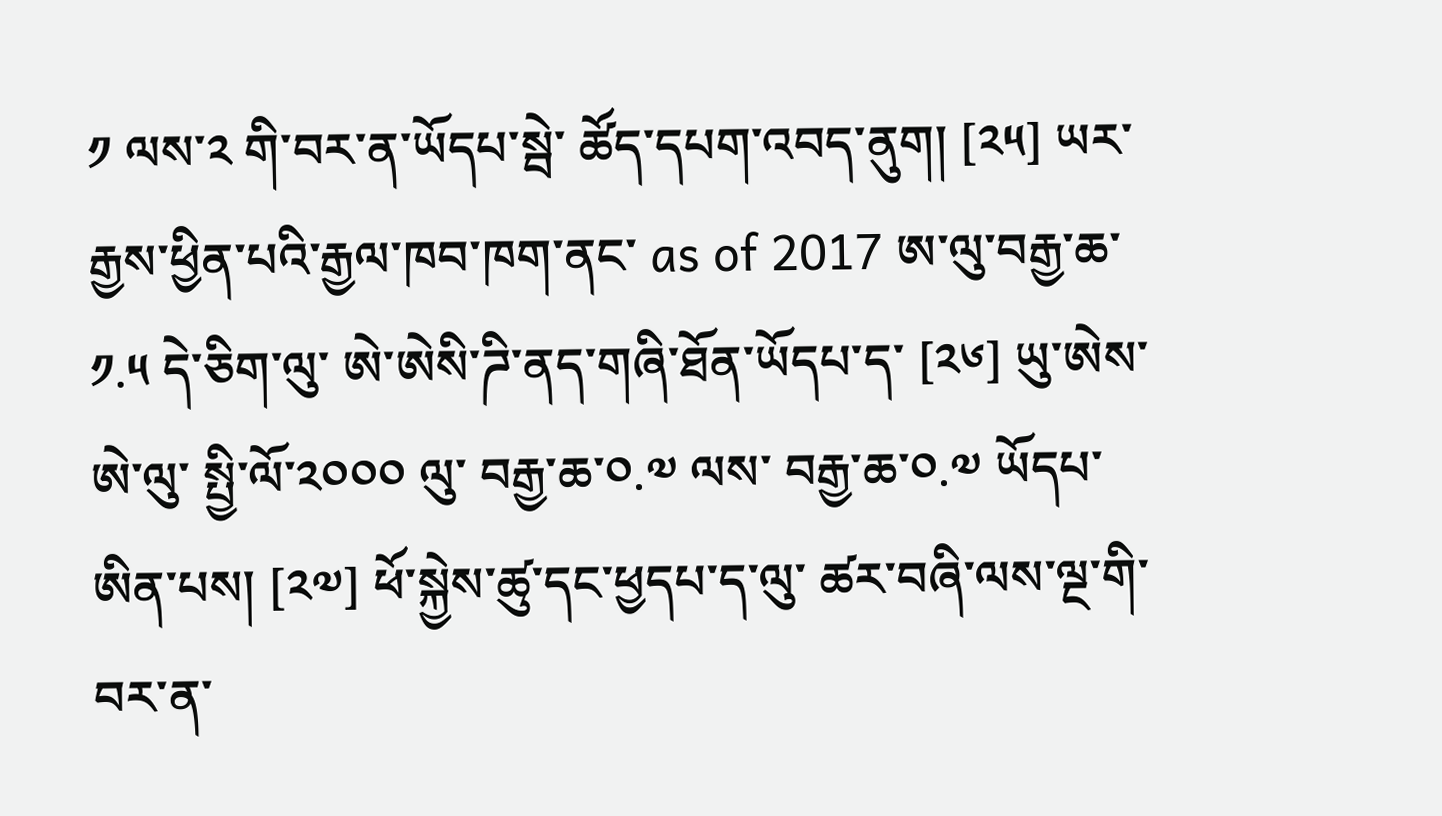༡ ལས་༢ གི་བར་ན་ཡོདཔ་སྦེ་ ཚོད་དཔག་འབད་ནུག། [༢༥] ཡར་རྒྱས་ཕྱིན་པའི་རྒྱལ་ཁབ་ཁག་ནང་ as of 2017 ཨ་ལུ་བརྒྱ་ཆ་ ༡.༥ དེ་ཅིག་ལུ་ ཨེ་ཨེསི་ཌི་ནད་གཞི་ཐོན་ཡོདཔ་ད་ [༢༦] ཡུ་ཨེས་ཨེ་ལུ་ སྤྱི་ལོ་༢༠༠༠ ལུ་ བརྒྱ་ཆ་༠.༧ ལས་ བརྒྱ་ཆ་༠.༧ ཡོདཔ་ཨིན་པས། [༢༧] ཕོ་སྐྱེས་ཚུ་དང་ཕྱདཔ་ད་ལུ་ ཚར་བཞི་ལས་ལྔ་གི་བར་ན་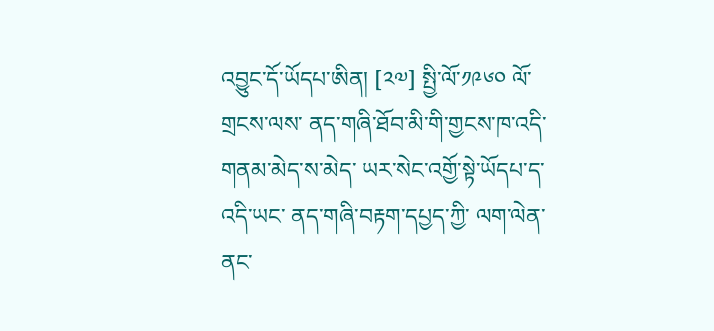འབྱུང་དོ་ཡོདཔ་ཨིན། [༢༧] སྤྱི་ལོ་༡༩༦༠ ལོ་གྲངས་ལས་ ནད་གཞི་ཐོབ་མི་གི་གྱངས་ཁ་འདི་ གནམ་མེད་ས་མེད་ ཡར་སེང་འགྱོ་སྟེ་ཡོདཔ་ད་ འདི་ཡང་ ནད་གཞི་བརྟག་དཔྱད་ཀྱི་ ལག་ལེན་ནང་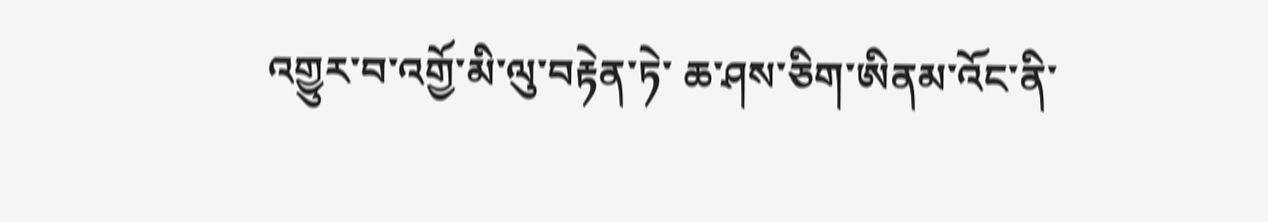འགྱུར་བ་འགྱོ་མི་ལུ་བརྟེན་ཏེ་ ཆ་ཤས་ཅིག་ཨིནམ་འོང་ནི་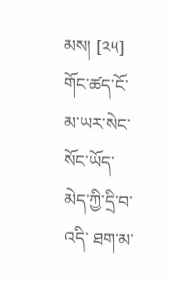མས། [༢༥] གོང་ཚད་ངོ་མ་ཡར་སེང་སོང་ཡོད་མེད་ཀྱི་དྲི་བ་འདི་ ཐག་མ་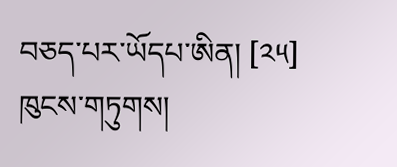བཅད་པར་ཡོདཔ་ཨིན། [༢༥]
ཁུངས་གཏུགས།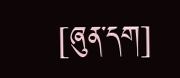[ཞུན་དག]